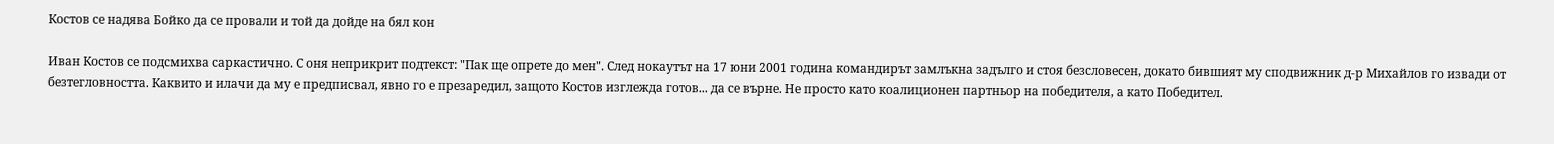Костов се надява Бойко да се провали и той да дойде на бял кон

Иван Костов се подсмихва саркастично. С оня неприкрит подтекст: "Пак ще опрете до мен". След нокаутът на 17 юни 2001 година командирът замлъкна задълго и стоя безсловесен, докато бившият му сподвижник д-р Михайлов го извади от безтегловността. Каквито и илачи да му е предписвал, явно го е презаредил, защото Костов изглежда готов... да се върне. Не просто като коалиционен партньор на победителя, а като Победител.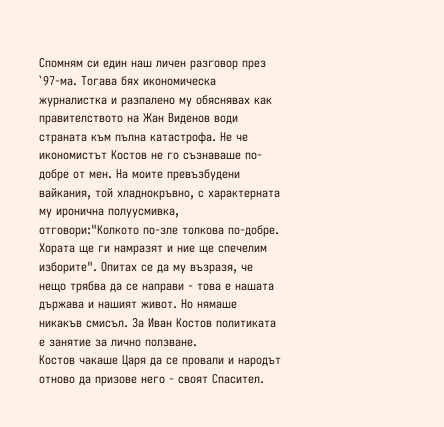Спомням си един наш личен разговор през `97-ма. Тогава бях икономическа журналистка и разпалено му обяснявах как правителството на Жан Виденов води страната към пълна катастрофа. Не че икономистът Костов не го съзнаваше по-добре от мен. На моите превъзбудени вайкания, той хладнокръвно, с характерната му иронична полуусмивка, отговори:"Колкото по-зле толкова по-добре. Хората ще ги намразят и ние ще спечелим изборите". Опитах се да му възразя, че нещо трябва да се направи - това е нашата държава и нашият живот. Но нямаше никакъв смисъл. За Иван Костов политиката е занятие за лично ползване.
Костов чакаше Царя да се провали и народът отново да призове него - своят Спасител.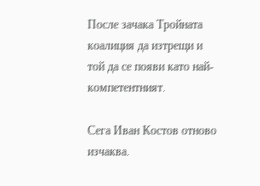После зачака Тройната коалиция да изтрещи и той да се появи като най-компетентният.

Сега Иван Костов отново изчаква.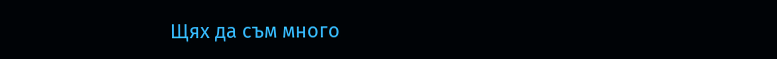Щях да съм много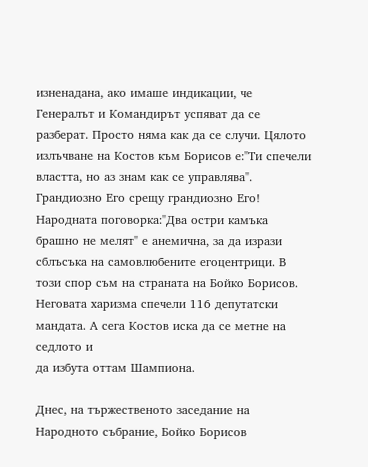изненадана, ако имаше индикации, че Генералът и Командирът успяват да се разберат. Просто няма как да се случи. Цялото излъчване на Костов към Борисов е:"Ти спечели властта, но аз знам как се управлява". Грандиозно Его срещу грандиозно Его! Народната поговорка:"Два остри камъка брашно не мелят" е анемична, за да изрази сблъсъка на самовлюбените егоцентрици. В този спор съм на страната на Бойко Борисов. Неговата харизма спечели 116 депутатски мандата. А сега Костов иска да се метне на седлото и
да избута оттам Шампиона.

Днес, на тържественото заседание на Народното събрание, Бойко Борисов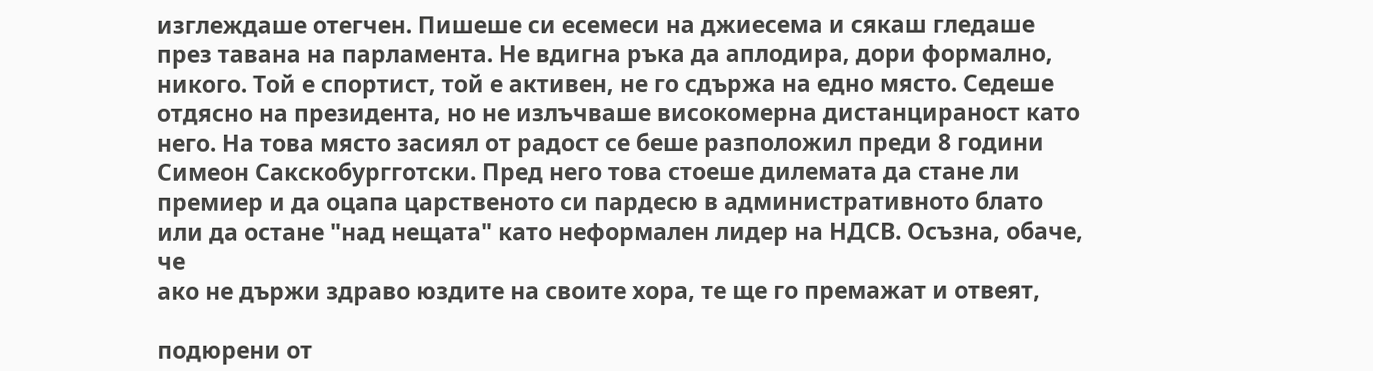изглеждаше отегчен. Пишеше си есемеси на джиесема и сякаш гледаше през тавана на парламента. Не вдигна ръка да аплодира, дори формално, никого. Той е спортист, той е активен, не го сдържа на едно място. Седеше отдясно на президента, но не излъчваше високомерна дистанцираност като него. На това място засиял от радост се беше разположил преди 8 години Симеон Сакскобургготски. Пред него това стоеше дилемата да стане ли премиер и да оцапа царственото си пардесю в административното блато или да остане "над нещата" като неформален лидер на НДСВ. Осъзна, обаче, че
ако не държи здраво юздите на своите хора, те ще го премажат и отвеят,

подюрени от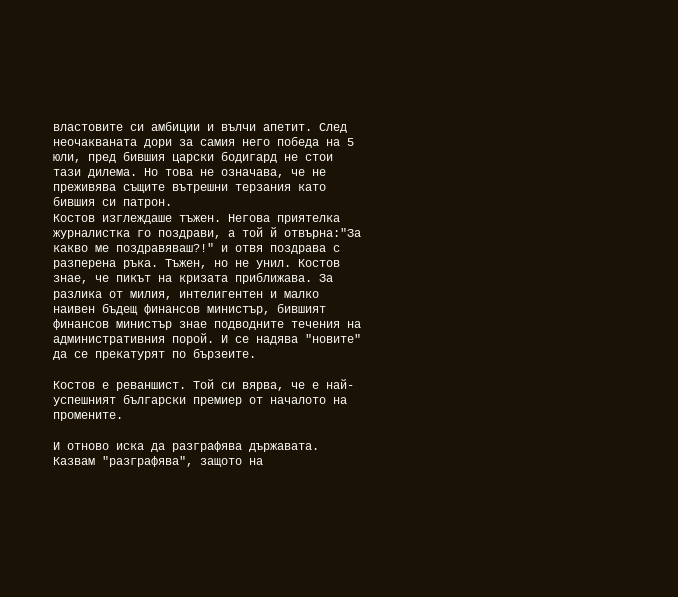властовите си амбиции и вълчи апетит. След неочакваната дори за самия него победа на 5 юли, пред бившия царски бодигард не стои тази дилема. Но това не означава, че не преживява същите вътрешни терзания като бившия си патрон.
Костов изглеждаше тъжен. Негова приятелка журналистка го поздрави, а той й отвърна:"За какво ме поздравяваш?!" и отвя поздрава с разперена ръка. Тъжен, но не унил. Костов знае, че пикът на кризата приближава. За разлика от милия, интелигентен и малко наивен бъдещ финансов министър, бившият финансов министър знае подводните течения на административния порой. И се надява "новите" да се прекатурят по бързеите.

Костов е реваншист. Той си вярва, че е най-успешният български премиер от началото на промените.

И отново иска да разграфява държавата. Казвам "разграфява", защото на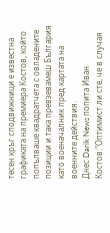тесен кръг сподвижници е известна графиката на премиера Костов, който попълваше квадратчета с овладените позиции и така превзевамеш България като военачалник пред картата на военните действия.
Днес Darik News попита Иван Костов:"Оптимист ли сте, че в случая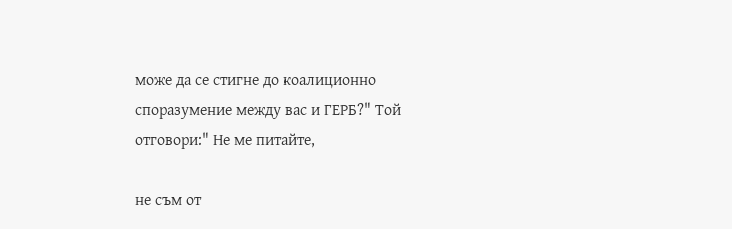може да се стигне до коалиционно споразумение между вас и ГЕРБ?" Той отговори:" Не ме питайте,

не съм от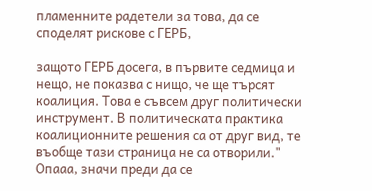пламенните радетели за това, да се споделят рискове с ГЕРБ,

защото ГЕРБ досега, в първите седмица и нещо, не показва с нищо, че ще търсят коалиция. Това е съвсем друг политически инструмент. В политическата практика коалиционните решения са от друг вид, те въобще тази страница не са отворили."
Опааа, значи преди да се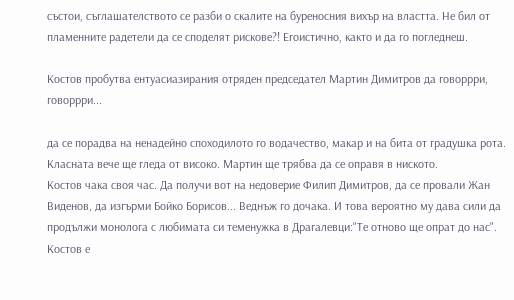състои, съглашателството се разби о скалите на буреносния вихър на властта. Не бил от пламенните радетели да се споделят рискове?! Егоистично, както и да го погледнеш.

Костов пробутва ентуасиазирания отряден председател Мартин Димитров да говоррри, говоррри...

да се порадва на ненадейно споходилото го водачество, макар и на бита от градушка рота. Класната вече ще гледа от високо. Мартин ще трябва да се оправя в ниското.
Костов чака своя час. Да получи вот на недоверие Филип Димитров, да се провали Жан Виденов, да изгърми Бойко Борисов... Веднъж го дочака. И това вероятно му дава сили да продължи монолога с любимата си теменужка в Драгалевци:"Те отново ще опрат до нас".
Костов е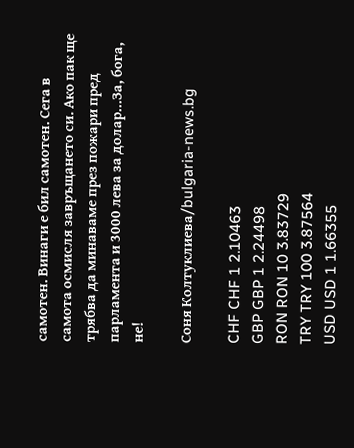самотен. Винаги е бил самотен. Сега в самота осмисля завръщането си. Ако пак ще трябва да минаваме през пожари пред парламента и 3000 лева за долар...За, бога, не!

Соня Колтуклиева/bulgaria-news.bg

CHF CHF 1 2.10463
GBP GBP 1 2.24498
RON RON 10 3.83729
TRY TRY 100 3.87564
USD USD 1 1.66355